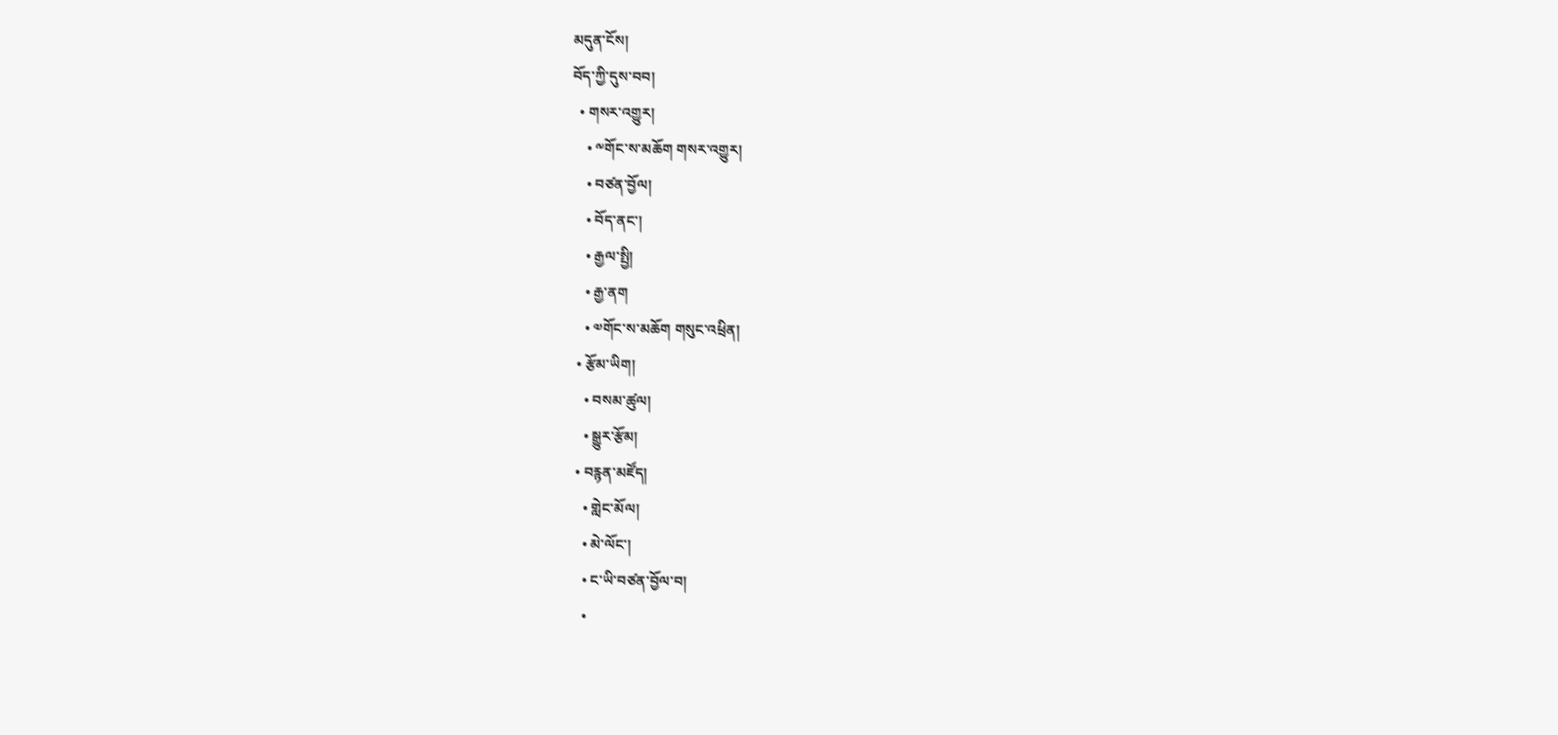མདུན་ངོས།
བོད་ཀྱི་དུས་བབ།
  • གསར་འགྱུར།
    • ༸གོང་ས་མཆོག གསར་འགྱུར།
    • བཙན་བྱོལ།
    • བོད་ནང་།
    • རྒྱལ་སྤྱི།
    • རྒྱ་ནག
    • ༧གོང་ས་མཆོག གསུང་འཕྲིན།
  • རྩོམ་ཡིག།
    • བསམ་ཚུལ།
    • སྒྱུར་རྩོམ།
  • བརྙན་མཛོད།
    • གླེང་མོལ།
    • མེ་ལོང་།
    • ང་ཡི་བཙན་བྱོལ་བ།
    •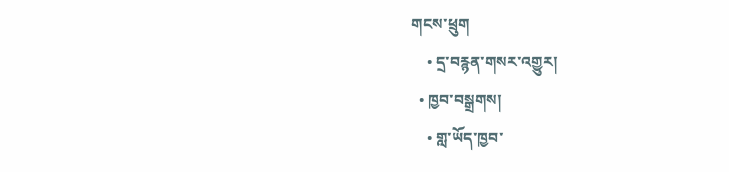གངས་ཕྲུག
    • དྲ་བརྙན་གསར་འགྱུར།
  • ཁྱབ་བསྒྲགས།
    • གླ་ཡོད་ཁྱབ་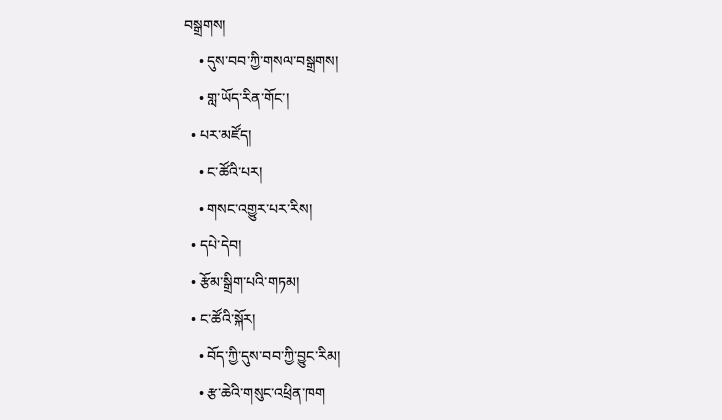བསྒྲགས།
    • དུས་བབ་ཀྱི་གསལ་བསྒྲགས།
    • གླ་ཡོད་རིན་གོང་།
  • པར་མཛོད།
    • ང་ཚོའི་པར།
    • གསང་འགྱུར་པར་རིས།
  • དཔེ་དེབ།
  • རྩོམ་སྒྲིག་པའི་གཏམ།
  • ང་ཚོའི་སྐོར།
    • བོད་ཀྱི་དུས་བབ་ཀྱི་བྱུང་རིམ།
    • རྩ་ཆེའི་གསུང་འཕྲིན་ཁག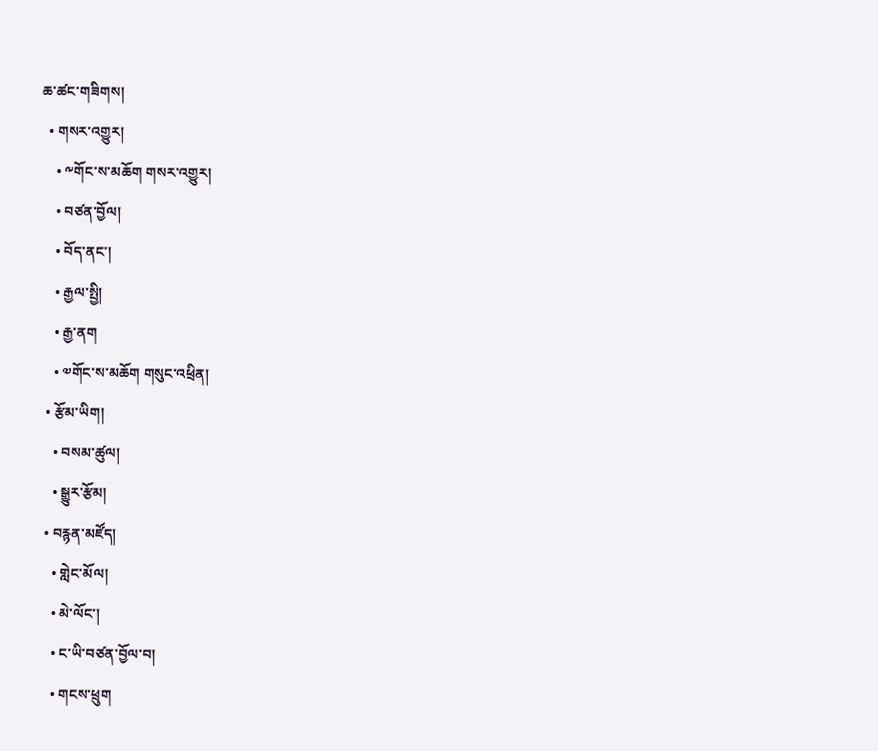ཆ་ཚང་གཟིགས།
  • གསར་འགྱུར།
    • ༸གོང་ས་མཆོག གསར་འགྱུར།
    • བཙན་བྱོལ།
    • བོད་ནང་།
    • རྒྱལ་སྤྱི།
    • རྒྱ་ནག
    • ༧གོང་ས་མཆོག གསུང་འཕྲིན།
  • རྩོམ་ཡིག།
    • བསམ་ཚུལ།
    • སྒྱུར་རྩོམ།
  • བརྙན་མཛོད།
    • གླེང་མོལ།
    • མེ་ལོང་།
    • ང་ཡི་བཙན་བྱོལ་བ།
    • གངས་ཕྲུག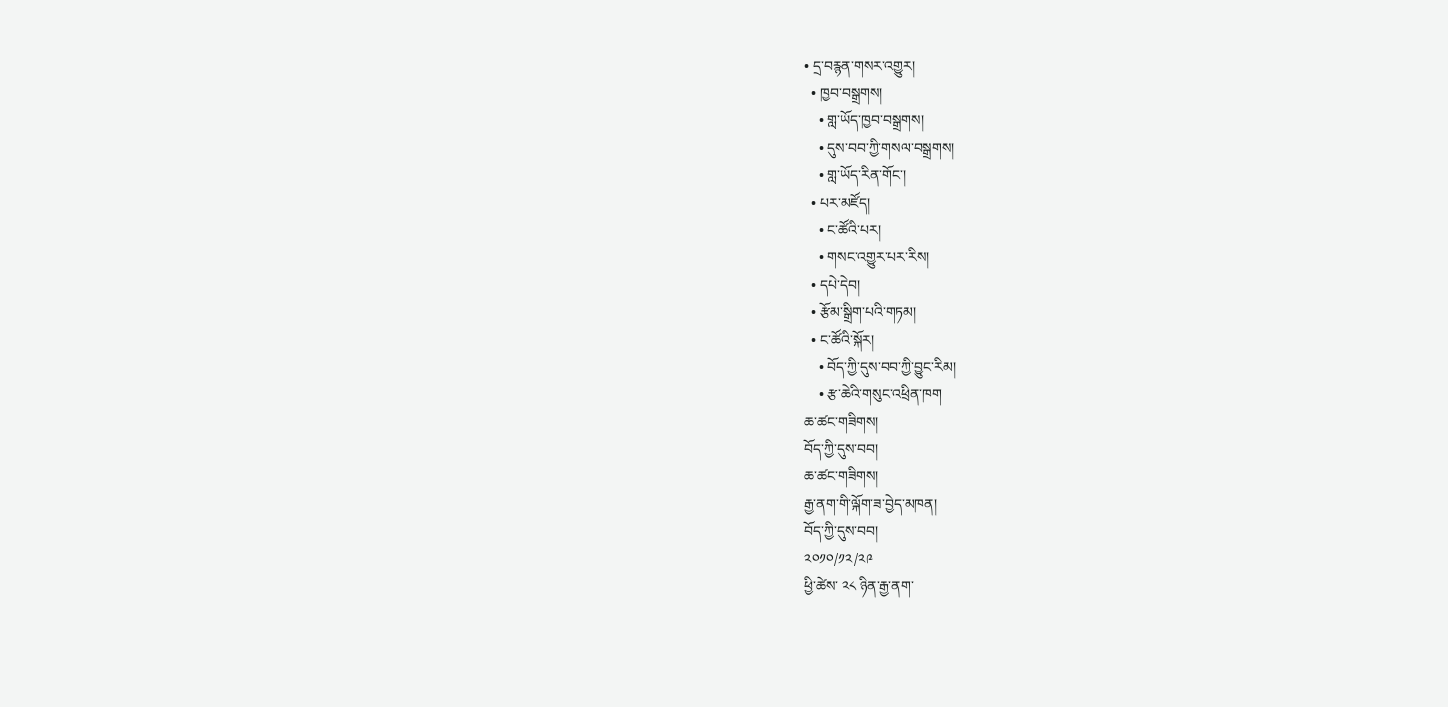• དྲ་བརྙན་གསར་འགྱུར།
  • ཁྱབ་བསྒྲགས།
    • གླ་ཡོད་ཁྱབ་བསྒྲགས།
    • དུས་བབ་ཀྱི་གསལ་བསྒྲགས།
    • གླ་ཡོད་རིན་གོང་།
  • པར་མཛོད།
    • ང་ཚོའི་པར།
    • གསང་འགྱུར་པར་རིས།
  • དཔེ་དེབ།
  • རྩོམ་སྒྲིག་པའི་གཏམ།
  • ང་ཚོའི་སྐོར།
    • བོད་ཀྱི་དུས་བབ་ཀྱི་བྱུང་རིམ།
    • རྩ་ཆེའི་གསུང་འཕྲིན་ཁག
ཆ་ཚང་གཟིགས།
བོད་ཀྱི་དུས་བབ།
ཆ་ཚང་གཟིགས།
རྒྱ་ནག་གི་ལྐོག་ཟ་བྱེད་མཁན།
བོད་ཀྱི་དུས་བབ།
༢༠༡༠/༡༢/༢༩
ཕྱི་ཚེས་ ༢༨ ཉིན་རྒྱ་ནག་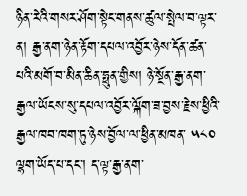ཉིན་རེའི་གསར་ཤོག་སྟེང་གནས་ཚུལ་སྤེལ་བ་ལྟར་ན། རྒྱ་ནག་ཉེན་རྟོག་དཔལ་འབྱོར་ཉེས་དོན་ཚན་པའི་མགོ་བ་མིན་ཆིན་ཧྥུན་གྱིས། ཉེ་སྔོན་རྒྱ་ནག་རྒྱལ་ཡོངས་སུ་དཔལ་འབྱོར་ལྐོག་ཟ་བྱས་རྗེས་ཕྱིའི་རྒྱལ་ཁབ་ཁག་ཏུ་ཉེས་བྱོལ་ལ་ཕྱིན་མཁན་ ༥༨༠ ལྷག་ཡོད་པ་དང་། ད་ལྟ་རྒྱ་ནག་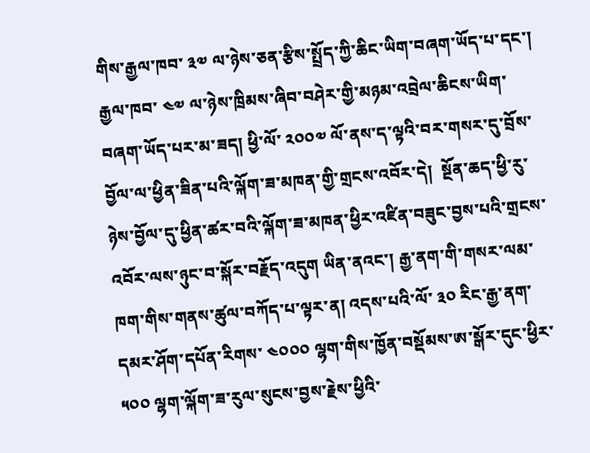གིས་རྒྱལ་ཁབ་ ༣༧ ལ་ཉེས་ཅན་རྩིས་སྤྲོད་ཀྱི་ཆིང་ཡིག་བཞག་ཡོད་པ་དང་། རྒྱལ་ཁབ་ ༤༧ ལ་ཉེས་ཁྲིམས་ཞིབ་བཤེར་གྱི་མཉམ་འབྲེལ་ཆིངས་ཡིག་བཞག་ཡོད་པར་མ་ཟད། ཕྱི་ལོ་ ༢༠༠༧ ལོ་ནས་ད་ལྟའི་བར་གསར་དུ་བྲོས་བྱོལ་ལ་ཕྱིན་ཟིན་པའི་ལྐོག་ཟ་མཁན་གྱི་གྲངས་འབོར་དེ།  སྔོན་ཆད་ཕྱི་རུ་ཉེས་བྱོལ་དུ་ཕྱིན་ཚར་བའི་ལྐོག་ཟ་མཁན་ཕྱིར་འཛིན་བཟུང་བྱས་པའི་གྲངས་འབོར་ལས་ཉུང་བ་སྐོར་བརྗོད་འདུག ཡིན་ནའང་། རྒྱ་ནག་གི་གསར་ལམ་ཁག་གིས་གནས་ཚུལ་བཀོད་པ་ལྟར་ན། འདས་པའི་ལོ་ ༣༠ རིང་རྒྱ་ནག་དམར་ཤོག་དཔོན་རིགས་ ༤༠༠༠ ལྷག་གིས་ཁྱོན་བསྡོམས་ཨ་སྒོར་དུང་ཕྱིར་ ༥༠༠ ལྷག་ལྐོག་ཟ་རུལ་སུངས་བྱས་རྗེས་ཕྱིའི་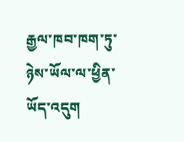རྒྱལ་ཁབ་ཁག་ཏུ་ཉེས་ཡོལ་ལ་ཕྱིན་ཡོད་འདུག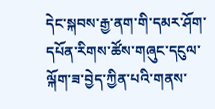དེང་སྐབས་རྒྱ་ནག་གི་དམར་ཤོག་དཔོན་རིགས་ཚོས་གཞུང་དངུལ་ལྐོག་ཟ་བྱེད་ཀྱིན་པའི་གནས་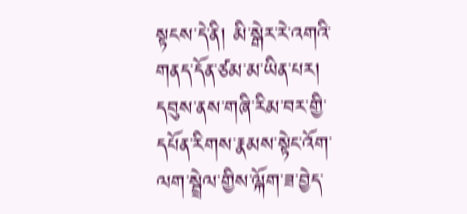སྟངས་དེ་ནི། མི་སྒེར་རེ་འགའི་གནད་དོན་ཙམ་མ་ཡིན་པར།  དབུས་ནས་གཞི་རིམ་བར་གྱི་དཔོན་རིགས་རྣམས་སྟེང་འོག་ལག་སྦྲེལ་གྱིས་ལྐོག་ཟ་བྱེད་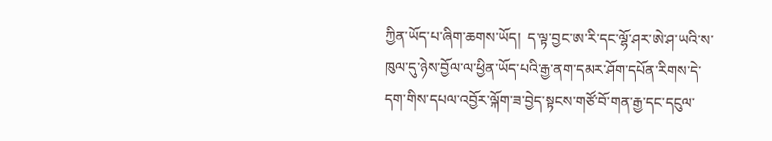ཀྱིན་ཡོད་པ་ཞིག་ཆགས་ཡོད།  ད་ལྟ་བྱང་ཨ་རི་དང་ལྷོ་ཤར་ཨེ་ཤ་ཡའི་ས་ཁུལ་དུ་ཉེས་བྱོལ་ལ་ཕྱིན་ཡོད་པའི་རྒྱ་ནག་དམར་ཤོག་དཔོན་རིགས་དེ་དག་གིས་དཔལ་འབྱོར་ལྐོག་ཟ་བྱེད་སྟངས་གཙོ་བོ་གན་རྒྱ་དང་དངུལ་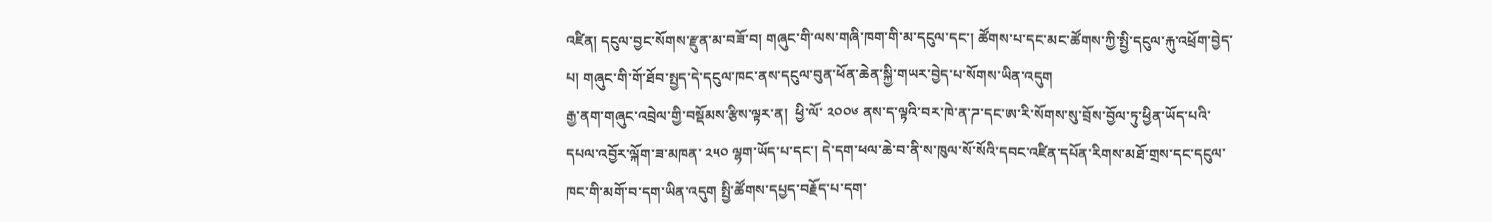འཛིན། དངུལ་བྱང་སོགས་རྫུན་མ་བཟོ་བ། གཞུང་གི་ལས་གཞི་ཁག་གི་མ་དངུལ་དང་། ཚོགས་པ་དང་མང་ཚོགས་ཀྱི་སྤྱི་དངུལ་རྐུ་འཕྲོག་བྱེད་པ། གཞུང་གི་གོ་ཐོབ་སྤྱད་དེ་དངུལ་ཁང་ནས་དངུལ་བུན་ཕོན་ཆེན་སྐྱི་གཡར་བྱེད་པ་སོགས་ཡིན་འདུག
རྒྱ་ནག་གཞུང་འབྲེལ་གྱི་བསྡོམས་རྩིས་ལྟར་ན།  ཕྱི་ལོ་ ༢༠༠༦ ནས་ད་ལྟའི་བར་ཁེ་ན་ཌ་དང་ཨ་རི་སོགས་སུ་བྲོས་བྱོལ་ཏུ་ཕྱིན་ཡོད་པའི་དཔལ་འབྱོར་ལྐོག་ཟ་མཁན་ ༢༥༠ ལྷག་ཡོད་པ་དང་། དེ་དག་ཕལ་ཆེ་བ་ནི་ས་ཁུལ་སོ་སོའི་དབང་འཛིན་དཔོན་རིགས་མཐོ་གྲས་དང་དངུལ་ཁང་གི་མགོ་བ་དག་ཡིན་འདུག སྤྱི་ཚོགས་དཔྱད་བརྗོད་པ་དག་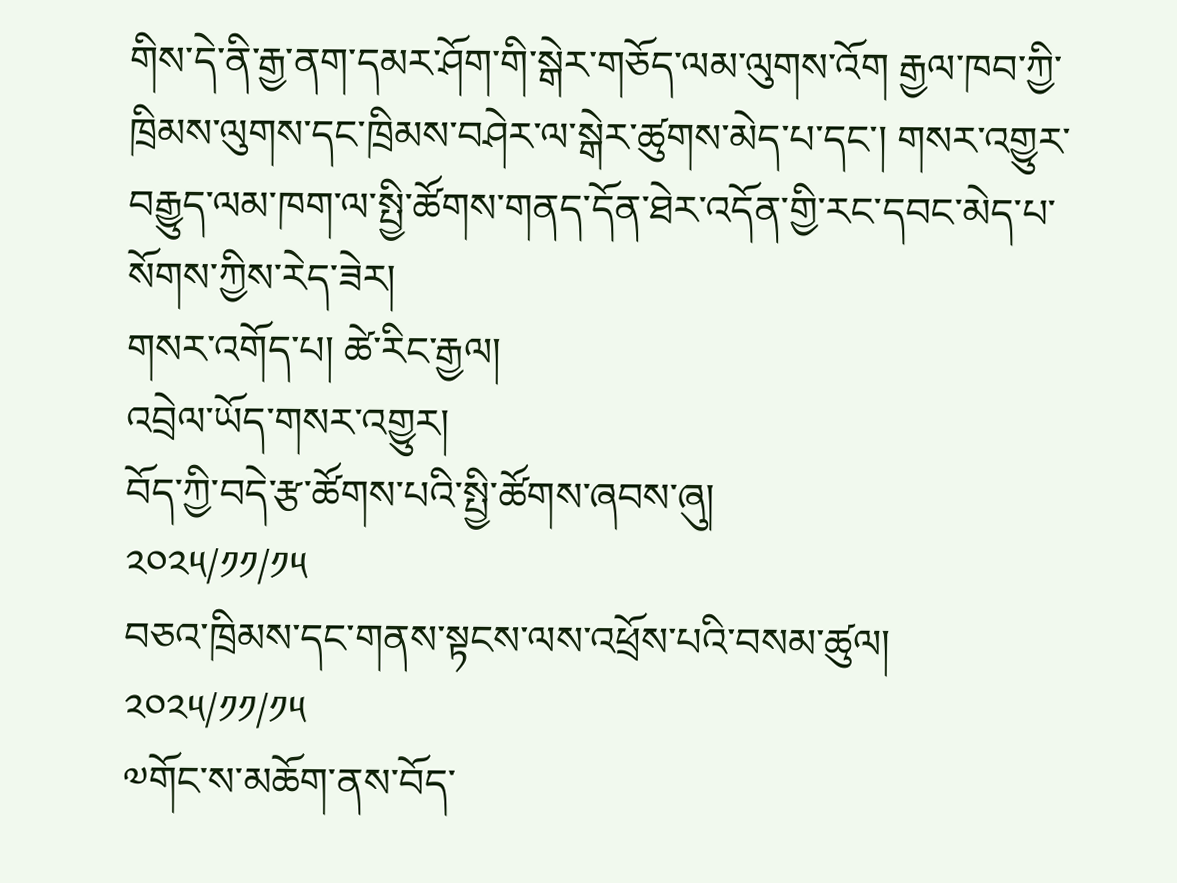གིས་དེ་ནི་རྒྱ་ནག་དམར་ཤོག་གི་སྒེར་གཅོད་ལམ་ལུགས་འོག རྒྱལ་ཁབ་ཀྱི་ཁྲིམས་ལུགས་དང་ཁྲིམས་བཤེར་ལ་སྒེར་ཚུགས་མེད་པ་དང་། གསར་འགྱུར་བརྒྱུད་ལམ་ཁག་ལ་སྤྱི་ཚོགས་གནད་དོན་ཐེར་འདོན་གྱི་རང་དབང་མེད་པ་སོགས་ཀྱིས་རེད་ཟེར།
གསར་འགོད་པ། ཚེ་རིང་རྒྱལ།
འབྲེལ་ཡོད་གསར་འགྱུར།
བོད་ཀྱི་བདེ་རྩ་ཚོགས་པའི་སྤྱི་ཚོགས་ཞབས་ཞུ།
༢༠༢༥/༡༡/༡༥
བཅའ་ཁྲིམས་དང་གནས་སྟངས་ལས་འཕྲོས་པའི་བསམ་ཚུལ།
༢༠༢༥/༡༡/༡༥
༧གོང་ས་མཆོག་ནས་བོད་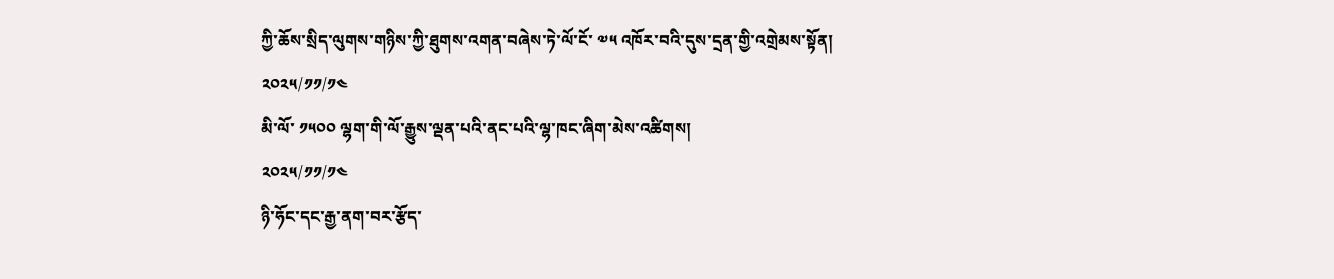ཀྱི་ཆོས་སྲིད་ལུགས་གཉིས་ཀྱི་ཐུགས་འགན་བཞེས་ཏེ་ལོ་ངོ་ ༧༥ འཁོར་བའི་དུས་དྲན་གྱི་འགྲེམས་སྟོན།
༢༠༢༥/༡༡/༡༤
མི་ལོ་ ༡༥༠༠ ལྷག་གི་ལོ་རྒྱུས་ལྡན་པའི་ནང་པའི་ལྷ་ཁང་ཞིག་མེས་འཚིགས།
༢༠༢༥/༡༡/༡༤
ཉི་ཧོང་དང་རྒྱ་ནག་བར་རྩོད་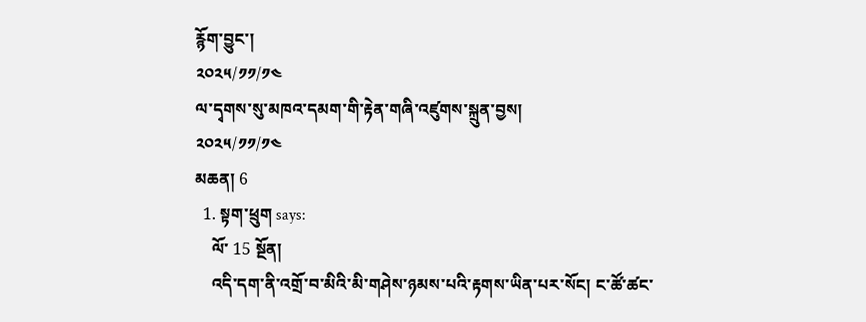རྙོག་བྱུང་།
༢༠༢༥/༡༡/༡༤
ལ་དྭགས་སུ་མཁའ་དམག་གི་རྟེན་གཞི་འཛུགས་སྐྲུན་བྱས།
༢༠༢༥/༡༡/༡༤
མཆན། 6
  1. སྟག་ཕྲུག says:
    ལོ་ 15 སྔོན།
    འདི་དག་ནི་འགྲོ་བ་མིའི་མི་གཤེས་ཉམས་པའི་རྟགས་ཡིན་པར་སོང། ང་ཚོ་ཚང་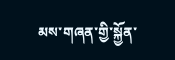མས་གཞན་གྱི་སྐྱོན་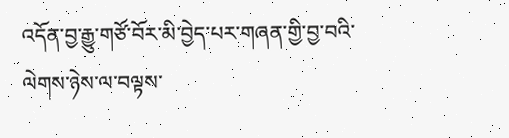འདོན་བྱ་རྒྱུ་གཙོ་བོར་མི་བྱེད་པར་གཞན་གྱི་བྱ་བའི་ལེགས་ཉེས་ལ་བལྟས་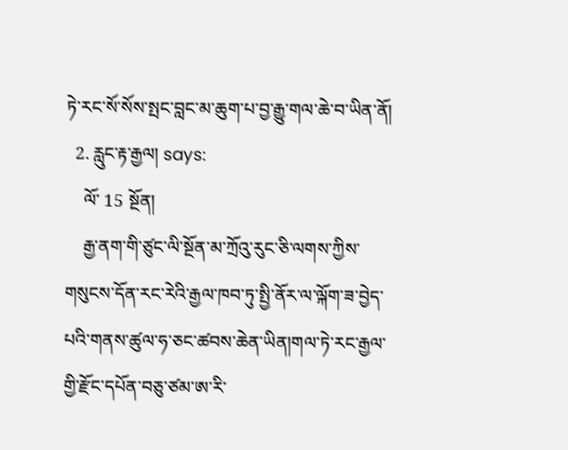ཏེ་རང་སོ་སོས་སྤང་བླང་མ་ཆུག་པ་བྱ་རྒྱུ་གལ་ཆེ་བ་ཡིན་ནོ།
  2. རླུང་རྟ་རྒྱལ། says:
    ལོ་ 15 སྔོན།
    རྒྱ་ནག་གི་ཙུང་ལི་སྔོན་མ་ཀྲོའུ་རུང་ཅི་ལགས་ཀྱིས་གསུངས་དོན་རང་རེའི་རྒྱལ་ཁབ་ཏུ་སྤྱི་ནོར་ལ་ལྐོག་ཟ་བྱེད་པའི་གནས་ཚུལ་ཧ་ཅང་ཚབས་ཆེན་ཡིན།གལ་ཏེ་རང་རྒྱལ་གྱི་རྫོང་དཔོན་བཅུ་ཙམ་ཨ་རི་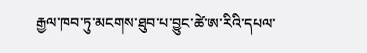རྒྱལ་ཁབ་ཏུ་མངགས་ཐུབ་པ་བྱུང་ཚེ་ཨ་རིའི་དཔལ་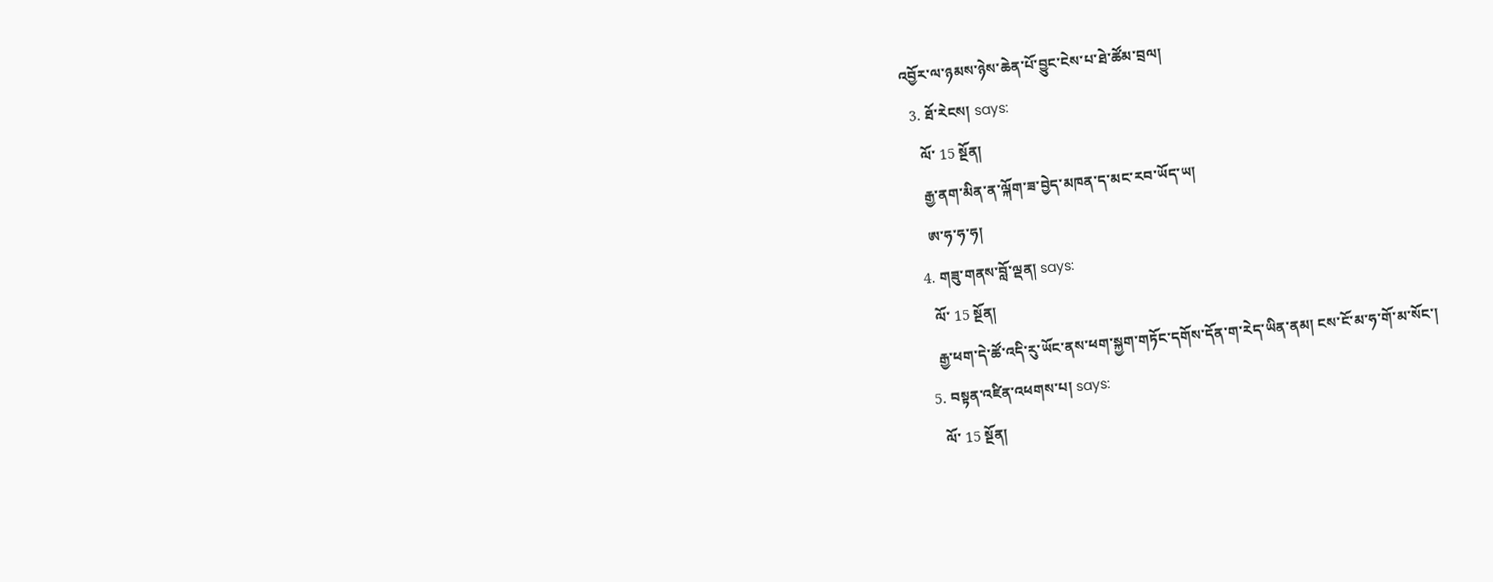འབྱོར་ལ་ཉམས་ཉེས་ཆེན་པོ་བྱུང་ངེས་པ་ཐེ་ཚོམ་བྲལ།
  3. ཐོ་རེངས། says:
    ལོ་ 15 སྔོན།
    རྒྱ་ནག་མིན་ན་ལྐོག་ཟ་བྱེད་མཁན་ད་མང་རབ་ཡོད་ཡ།
    ཨ་ཧ་ཧ་ཧ།
  4. གཟུ་གནས་བློ་ལྡན། says:
    ལོ་ 15 སྔོན།
    རྒྱ་ཕག་དེ་ཚོ་འདི་རུ་ཡོང་ནས་ཕག་སྐྱག་གཏོང་དགོས་དོན་ག་རེད་ཡིན་ནམ། ངས་ངོ་མ་ཧ་གོ་མ་སོང་།
  5. བསྟན་འཛིན་འཕགས་པ། says:
    ལོ་ 15 སྔོན།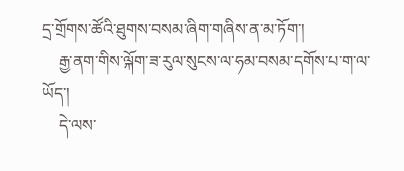དྲ་གྲོགས་ཚོའི་ཐུགས་བསམ་ཞིག་གཞིས་ན་མ་ཏོག་།
    རྒྱ་ནག་གིས་ལྐོག་ཟ་རུལ་སུངས་ལ་ཧམ་བསམ་དགོས་པ་ག་ལ་ཡོད་།
    དེ་ལས་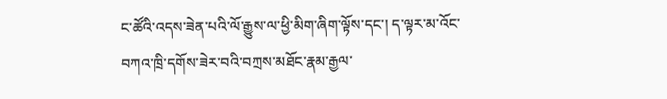ང་ཚོའི་འདས་ཟེན་པའི་ལོ་རྒྱུས་ལ་ཕྱི་མིག་ཞིག་ལྟོས་དང་། ད་ལྟར་མ་འོང་བཀའ་ཁྲི་དགོས་ཟེར་བའི་བཀྲས་མཐོང་རྣམ་རྒྱལ་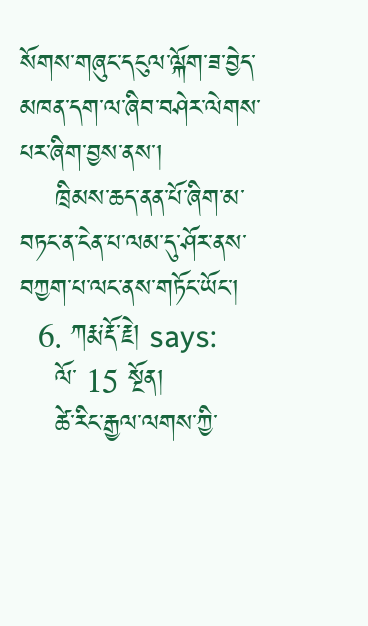སོགས་གཞུང་དངུལ་ལྐོག་ཟ་བྱེད་མཁན་དག་ལ་ཞིབ་བཤེར་ལེགས་པར་ཞིག་བྱས་ནས་།
    ཁྲིམས་ཆད་ནན་པོ་ཞིག་མ་བཏང་ན་ངེན་པ་ལམ་དུ་ཤོར་ནས་བཀྱག་པ་ལང་ནས་གཏོང་ཡོང་།
  6. ཀརྨ་རྡོ་རྗེ། says:
    ལོ་ 15 སྔོན།
    ཚེ་རིང་རྒྱལ་ལགས་ཀྱི་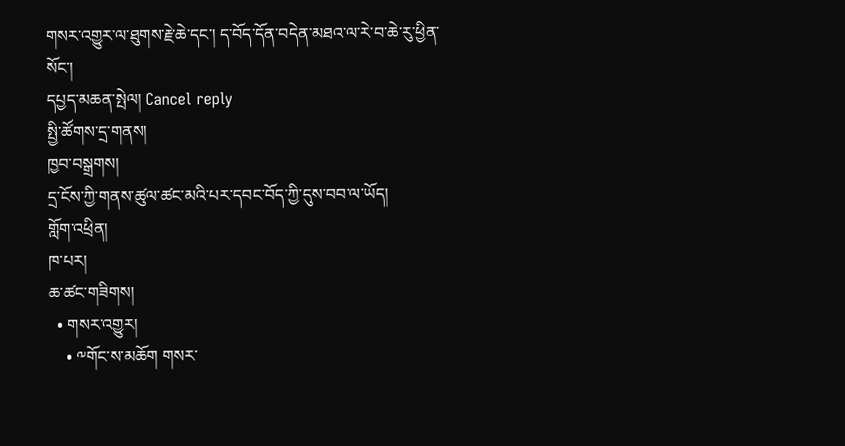གསར་འགྱུར་ལ་ཐུགས་རྗེ་ཆེ་དང་། ད་བོད་དོན་བདེན་མཐའ་ལ་རེ་བ་ཆེ་རུ་ཕྱིན་སོང་།
དཔྱད་མཆན་སྤེལ། Cancel reply
སྤྱི་ཚོགས་དྲ་གནས།
ཁྱབ་བསྒྲགས།
དྲ་ངོས་ཀྱི་གནས་ཚུལ་ཚང་མའི་པར་དབང་བོད་ཀྱི་དུས་བབ་ལ་ཡོད།
གློག་འཕྲིན།
ཁ་པར།
ཆ་ཚང་གཟིགས།
  • གསར་འགྱུར།
    • ༸གོང་ས་མཆོག གསར་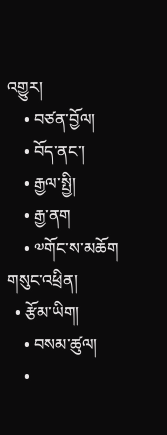འགྱུར།
    • བཙན་བྱོལ།
    • བོད་ནང་།
    • རྒྱལ་སྤྱི།
    • རྒྱ་ནག
    • ༧གོང་ས་མཆོག གསུང་འཕྲིན།
  • རྩོམ་ཡིག།
    • བསམ་ཚུལ།
    •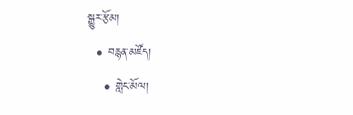སྒྱུར་རྩོམ།
  • བརྙན་མཛོད།
    • གླེང་མོལ།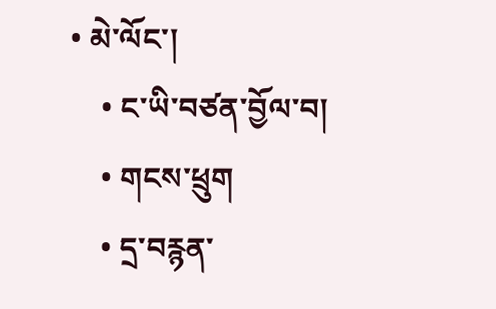• མེ་ལོང་།
    • ང་ཡི་བཙན་བྱོལ་བ།
    • གངས་ཕྲུག
    • དྲ་བརྙན་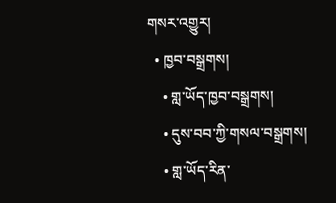གསར་འགྱུར།
  • ཁྱབ་བསྒྲགས།
    • གླ་ཡོད་ཁྱབ་བསྒྲགས།
    • དུས་བབ་ཀྱི་གསལ་བསྒྲགས།
    • གླ་ཡོད་རིན་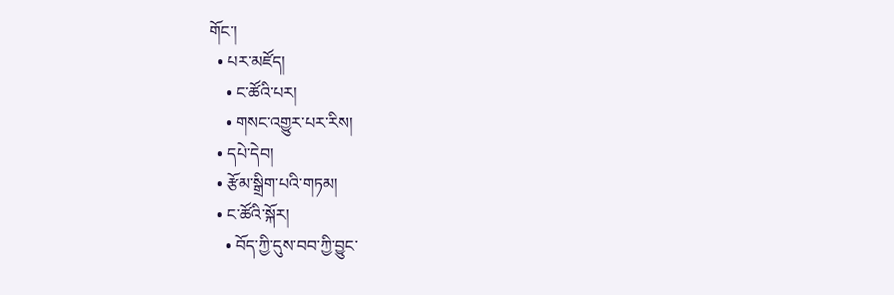གོང་།
  • པར་མཛོད།
    • ང་ཚོའི་པར།
    • གསང་འགྱུར་པར་རིས།
  • དཔེ་དེབ།
  • རྩོམ་སྒྲིག་པའི་གཏམ།
  • ང་ཚོའི་སྐོར།
    • བོད་ཀྱི་དུས་བབ་ཀྱི་བྱུང་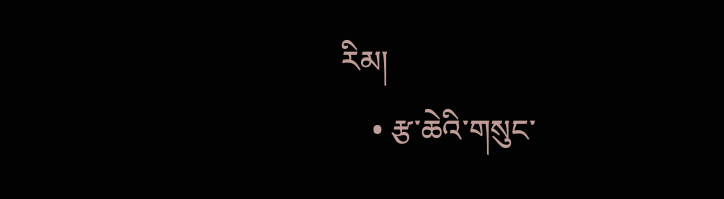རིམ།
    • རྩ་ཆེའི་གསུང་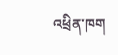འཕྲིན་ཁག